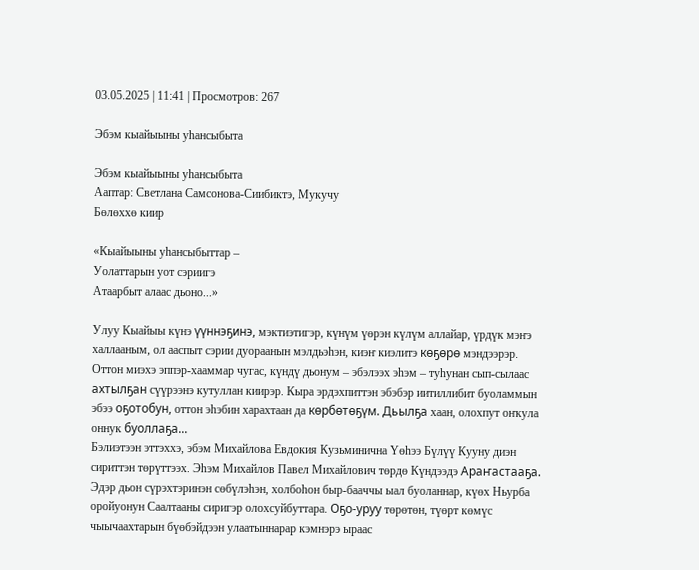03.05.2025 | 11:41 | Просмотров: 267

Эбэм кыайыыны уһансыбыта

Эбэм кыайыыны уһансыбыта
Ааптар: Светлана Самсонова-Сиибиктэ, Мукучу
Бөлөххө киир

«Кыайыыны уһансыбыттар –
Уолаттарын уот сэриигэ
Атаарбыт алаас дьоно...»

Улуу Кыайыы күнэ үүннэҕинэ, мэктиэтигэр, күнүм үөрэн күлүм аллайар, үрдүк мэҥэ халлааным, ол ааспыт сэрии дуораанын мэлдьэһэн, киэҥ киэлитэ көҕөрө мэндээрэр.
Оттон миэхэ эппэр-хааммар чугас, күндү дьонум – эбэлээх эһэм – туһунан сып-сылаас ахтылҕан сүүрээнэ кутуллан киирэр. Кыра эрдэхпиттэн эбэбэр иитиллибит буоламмын эбээ оҕотобун, оттон эһэбин харахтаан да көрбөтөҕүм. Дьылҕа хаан, олохпут оҥкула оннук буоллаҕа...
Бэлиэтээн эттэххэ, эбэм Михайлова Евдокия Кузьминична Үөһээ Бүлүү Кууну диэн сириттэн төрүттээх. Эһэм Михайлов Павел Михайлович төрдө Күндээдэ Араҥастааҕа. Эдэр дьон сүрэхтэринэн сөбүлэһэн, холбоһон быр-бааччы ыал буоланнар, күөх Ньурба оройуонун Саалтааны сиригэр олохсуйбуттара. Оҕо-уруу төрөтөн, түөрт көмүс чыычаахтарын бүөбэйдээн улаатыннарар кэмнэрэ ыраас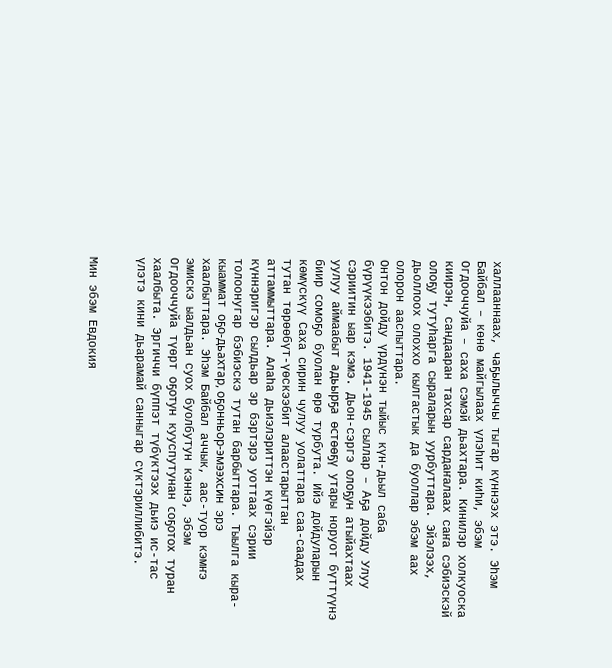халлааннаах, чаҕылыччы тыгар күннээх этэ. Эһэм Байбал – көнө майгылаах үлэһит киһи, эбэм Огдооччуйа – саха сэмэй дьахтара. Кинилэр холкуоска киирэн, сандааран тахсар сардаҥалаах саҥа сэбиэскэй олоҕу тутуһарга сыраларын уурбуттара. Эйэлээх, дьоллоох олоххо кылгастык да буоллар эбэм аах олорон ааспыттара.
Онтон дойду үрдүнэн тыйыс күн-дьыл саба бүрүүкээбитэ. 1941-1945 сыллар – Аҕа дойду Улуу сэриитин ыар кэмэ. Дьон-сэргэ олоҕун атыйахтаах уулуу аймаабыт адьырҕа өстөөҕү утары норуот бүттүүнэ биир сомоҕо буолан өрө турбута. Ийэ дойдуларын көмүскүү Саха сирин чулуу уолаттара саа-саадах тутан төрөөбүт-үөскээбит алаастарыттан аттаммыттара. Алаһа дьиэлэриттэн күөгэйэр күннэригэр сылдьар эр бэртэрэ уоттаах сэрии толоонугар бэбиэскэ тутан барбыттара. Тыылга кыра-кыаммат оҕо-дьахтар, оҕонньор-эмээхсин эрэ хаалбыттара. Эһэм Байбал аччык, аас-туор кэмҥэ эмискэ ыалдьан суох буолбутун кэннэ, эбэм Огдооччуйа түөрт оҕотун кууспутунан соҕотох туран хаалбыта. Эргиччи бүппэт түбүктээх дьиэ ис-тас үлэтэ кини дьарамай санныгар сүктэриллибитэ.


Мин эбэм Евдокия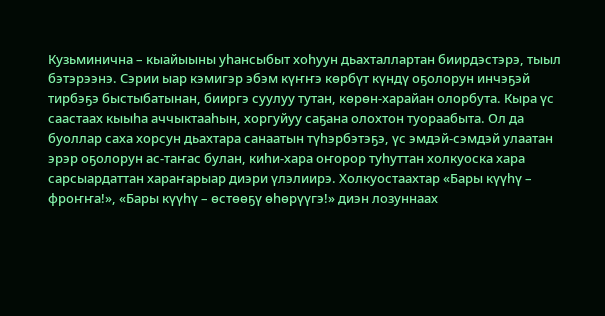Кузьминична – кыайыыны уһансыбыт хоһуун дьахталлартан биирдэстэрэ, тыыл бэтэрээнэ. Сэрии ыар кэмигэр эбэм күҥҥэ көрбүт күндү оҕолорун инчэҕэй тирбэҕэ быстыбатынан, бииргэ суулуу тутан, көрөн-харайан олорбута. Кыра үс саастаах кыыһа аччыктааһын, хоргуйуу саҕана олохтон туораабыта. Ол да буоллар саха хорсун дьахтара санаатын түһэрбэтэҕэ, үс эмдэй-сэмдэй улаатан эрэр оҕолорун ас-таҥас булан, киһи-хара оҥорор туһуттан холкуоска хара сарсыардаттан хараҥарыар диэри үлэлиирэ. Холкуостаахтар «Бары күүһү – фроҥҥа!», «Бары күүһү – өстөөҕү өһөрүүгэ!» диэн лозуннаах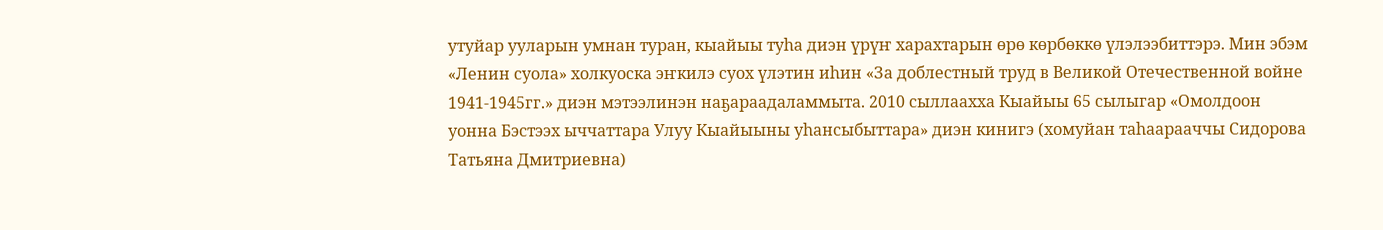утуйар ууларын умнан туран, кыайыы туһа диэн үрүҥ харахтарын өрө көрбөккө үлэлээбиттэрэ. Мин эбэм «Ленин суола» холкуоска эҥкилэ суох үлэтин иһин «За доблестный труд в Великой Отечественной войне 1941-1945гг.» диэн мэтээлинэн наҕараадаламмыта. 2010 сыллаахха Кыайыы 65 сылыгар «Омолдоон уонна Бэстээх ыччаттара Улуу Кыайыыны уһансыбыттара» диэн кинигэ (хомуйан таһаарааччы Сидорова Татьяна Дмитриевна)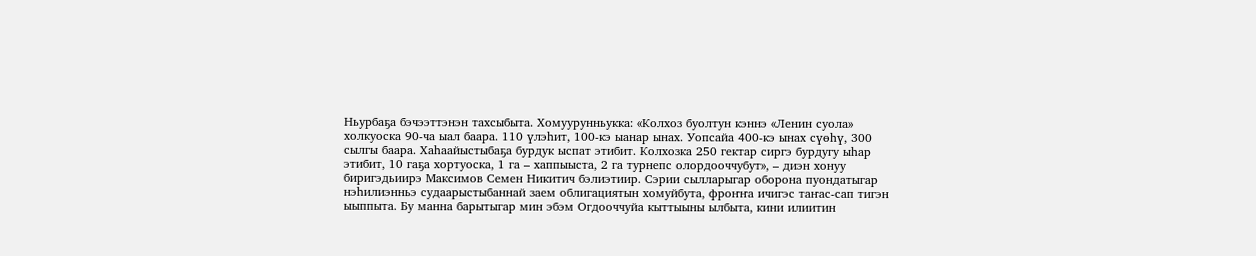Ньурбаҕа бэчээттэнэн тахсыбыта. Хомуурунньукка: «Колхоз буолтун кэннэ «Ленин суола» холкуоска 90-ча ыал баара. 110 үлэһит, 100-кэ ыанар ынах. Уопсайа 400-кэ ынах сүөһү, 300 сылгы баара. Хаһаайыстыбаҕа бурдук ыспат этибит. Колхозка 250 гектар сиргэ бурдугу ыһар этибит, 10 гаҕа хортуоска, 1 га – хаппыыста, 2 га турнепс олордооччубут», – диэн хонуу биригэдьиирэ Максимов Семен Никитич бэлиэтиир. Сэрии сылларыгар оборона пуондатыгар нэһилиэнньэ судаарыстыбаннай заем облигациятын хомуйбута, фроҥҥа ичигэс таҥас-сап тигэн ыыппыта. Бу манна барытыгар мин эбэм Огдооччуйа кыттыыны ылбыта, кини илиитин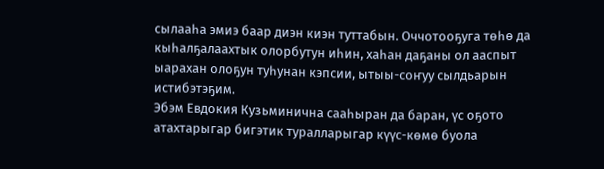сылааһа эмиэ баар диэн киэн туттабын. Оччотооҕуга төһө да кыһалҕалаахтык олорбутун иһин, хаһан даҕаны ол ааспыт ыарахан олоҕун туһунан кэпсии, ытыы-соҥуу сылдьарын истибэтэҕим.
Эбэм Евдокия Кузьминична сааһыран да баран, үс оҕото атахтарыгар бигэтик туралларыгар күүс-көмө буола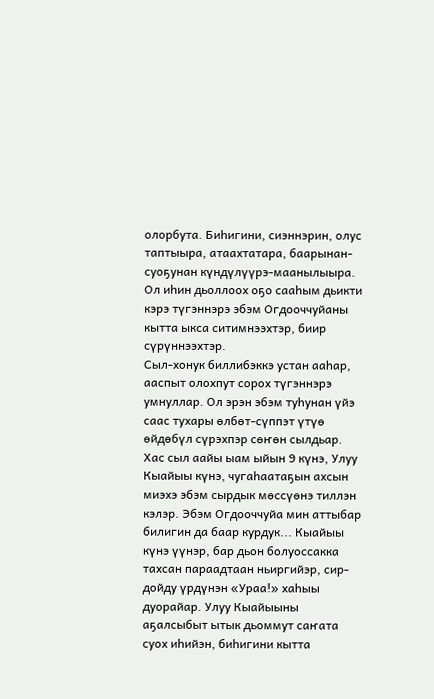олорбута. Биһигини, сиэннэрин, олус таптыыра, атаахтатара, баарынан-суоҕунан күндүлүүрэ-маанылыыра. Ол иһин дьоллоох оҕо сааһым дьикти кэрэ түгэннэрэ эбэм Огдооччуйаны кытта ыкса ситимнээхтэр, биир сүрүннээхтэр.
Сыл-хонук биллибэккэ устан ааһар, ааспыт олохпут сорох түгэннэрэ умнуллар. Ол эрэн эбэм туһунан үйэ саас тухары өлбөт-сүппэт үтүө өйдөбүл сүрэхпэр сөҥөн сылдьар. Хас сыл аайы ыам ыйын 9 күнэ, Улуу Кыайыы күнэ, чугаһаатаҕын ахсын миэхэ эбэм сырдык мөссүөнэ тиллэн кэлэр. Эбэм Огдооччуйа мин аттыбар билигин да баар курдук... Кыайыы күнэ үүнэр, бар дьон болуоссакка тахсан параадтаан ньиргийэр, сир-дойду үрдүнэн «Ураа!» хаһыы дуорайар. Улуу Кыайыыны аҕалсыбыт ытык дьоммут саҥата суох иһийэн, биһигини кытта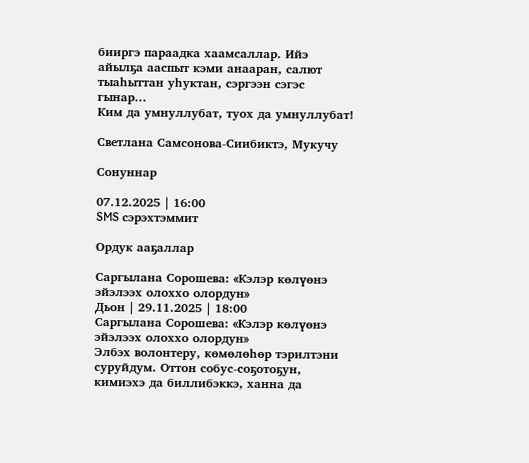бииргэ параадка хаамсаллар. Ийэ айылҕа ааспыт кэми анааран, салют тыаһыттан уһуктан, сэргээн сэгэс гынар...
Ким да умнуллубат, туох да умнуллубат!

Светлана Самсонова-Сиибиктэ, Мукучу

Сонуннар

07.12.2025 | 16:00
SMS сэрэхтэммит

Ордук ааҕаллар

Саргылана Сорошева: «Кэлэр көлүөнэ эйэлээх олоххо олордун»
Дьон | 29.11.2025 | 18:00
Саргылана Сорошева: «Кэлэр көлүөнэ эйэлээх олоххо олордун»
Элбэх волонтеру, көмөлөһөр тэрилтэни суруйдум. Оттон собус-соҕотоҕун, кимиэхэ да биллибэккэ, ханна да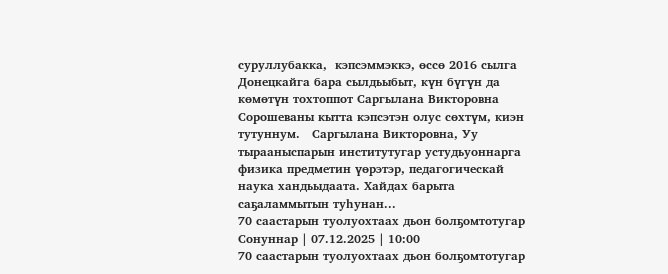суруллубакка,  кэпсэммэккэ, өссө 2016 сылга Донецкайга бара сылдьыбыт, күн бүгүн да көмөтүн тохтоппот Саргылана Викторовна Сорошеваны кытта кэпсэтэн олус сөхтүм, киэн тутуннум.   Саргылана Викторовна, Уу тырааныспарын институтугар устудьуоннарга физика предметин үөрэтэр, педагогическай наука хандьыдаата. Хайдах барыта саҕаламмытын туһунан...
70 саастарын туолуохтаах дьон болҕомтотугар
Сонуннар | 07.12.2025 | 10:00
70 саастарын туолуохтаах дьон болҕомтотугар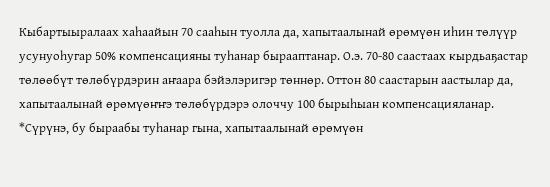Кыбартыыралаах хаһаайын 70 сааһын туолла да, хапытаалынай өрөмүөн иһин төлүүр усунуоһугар 50% компенсацияны туһанар бырааптанар. О.э. 70-80 саастаах кырдьаҕастар төлөөбүт төлөбүрдэрин аҥаара бэйэлэригэр төннөр. Оттон 80 саастарын аастылар да, хапытаалынай өрөмүөҥҥэ төлөбүрдэрэ олоччу 100 бырыһыан компенсацияланар. *Сүрүнэ, бу быраабы туһанар гына, хапытаалынай өрөмүөн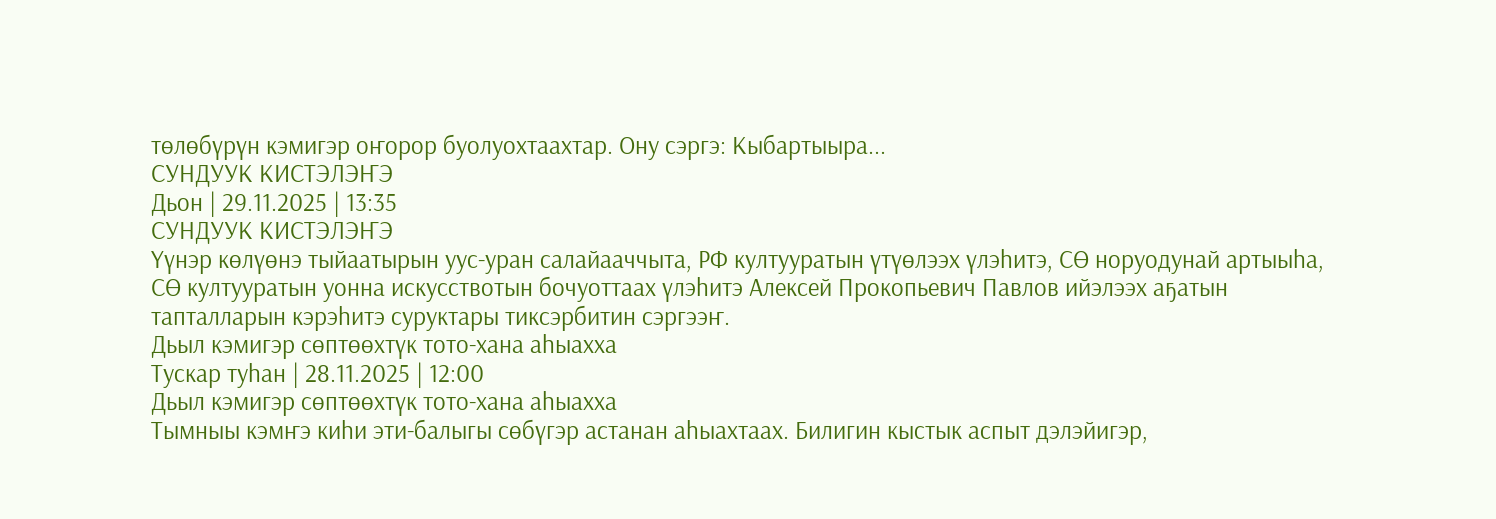төлөбүрүн кэмигэр оҥорор буолуохтаахтар. Ону сэргэ: Кыбартыыра...
СУНДУУК КИСТЭЛЭҤЭ
Дьон | 29.11.2025 | 13:35
СУНДУУК КИСТЭЛЭҤЭ
Үүнэр көлүөнэ тыйаатырын уус-уран салайааччыта, РФ култууратын үтүөлээх үлэһитэ, СӨ норуодунай артыыһа, СӨ култууратын уонна искусствотын бочуоттаах үлэһитэ Алексей Прокопьевич Павлов ийэлээх аҕатын тапталларын кэрэһитэ суруктары тиксэрбитин сэргээҥ.
Дьыл кэмигэр сөптөөхтүк тото-хана аһыахха
Тускар туһан | 28.11.2025 | 12:00
Дьыл кэмигэр сөптөөхтүк тото-хана аһыахха
Тымныы кэмҥэ киһи эти-балыгы сөбүгэр астанан аһыахтаах. Билигин кыстык аспыт дэлэйигэр,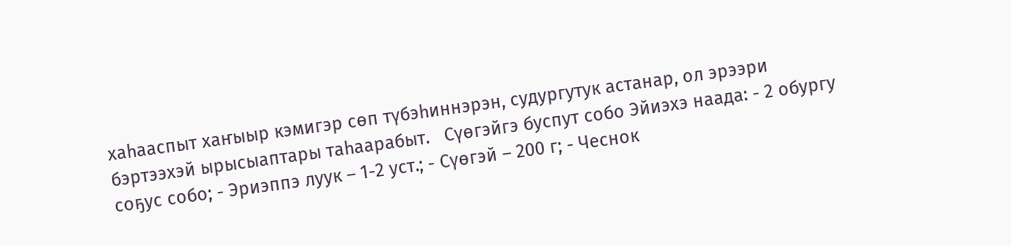хаһааспыт хаҥыыр кэмигэр сөп түбэһиннэрэн, судургутук астанар, ол эрээри бэртээхэй ырысыаптары таһаарабыт.   Сүөгэйгэ буспут собо Эйиэхэ наада: - 2 обургу соҕус собо; - Эриэппэ луук – 1-2 уст.; - Сүөгэй – 200 г; - Чеснок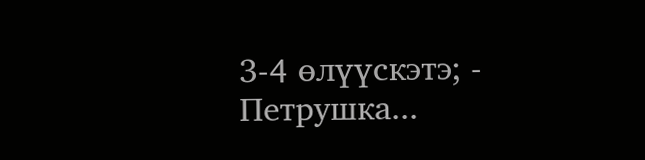3-4 өлүүскэтэ; - Петрушка...